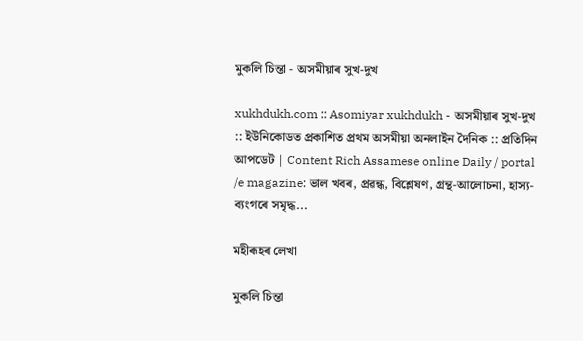মুকলি চিন্তা - অসমীয়াৰ সুখ-দুখ

xukhdukh.com :: Asomiyar xukhdukh - অসমীয়াৰ সুখ-দুখ :: ইউনিকোডত প্ৰকাশিত প্ৰথম অসমীয়া অনলাইন দৈনিক :: প্ৰতিদিন আপডেট | Content Rich Assamese online Daily / portal /e magazine: ভাল খবৰ, প্ৰৱন্ধ, বিশ্লেষণ, গ্ৰন্থ-আলোচনা, হাস্য-ব্যংগৰে সমৃদ্ধ...

মহীৰূহৰ লেখা

মুকলি চিন্তা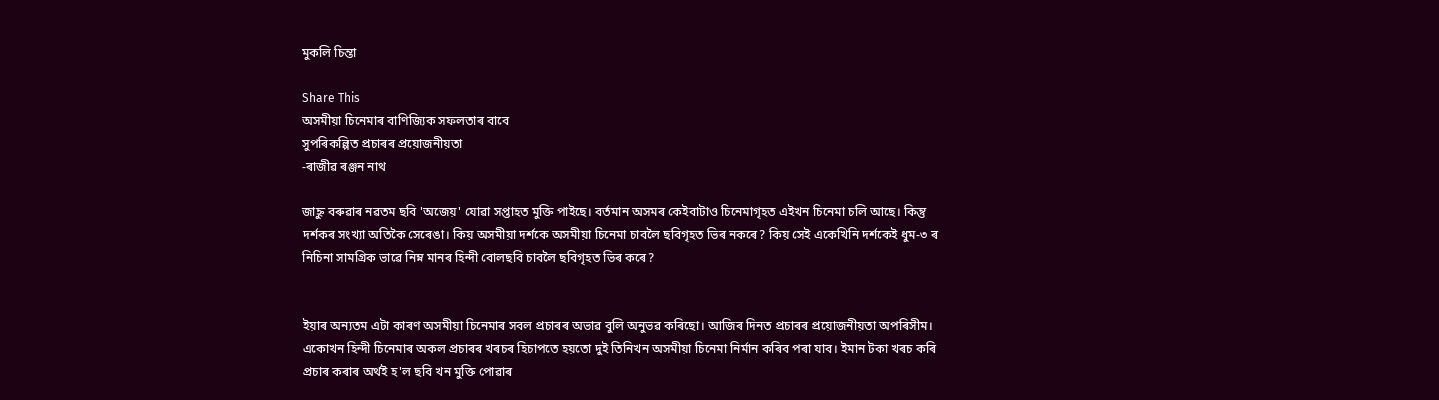মুকলি চিন্তা

Share This
অসমীয়া চিনেমাৰ বাণিজ্যিক সফলতাৰ বাবে
সুপৰিকল্পিত প্ৰচাৰৰ প্ৰয়োজনীয়তা
-ৰাজীৱ ৰঞ্জন নাথ

জাহ্নু বৰুৱাৰ নৱতম ছবি 'অজেয়' যোৱা সপ্তাহত মুক্তি পাইছে। বৰ্তমান অসমৰ কেইবাটাও চিনেমাগৃহত এইখন চিনেমা চলি আছে। কিন্তু দৰ্শকৰ সংখ্যা অতিকৈ সেৰেঙা। কিয় অসমীয়া দৰ্শকে অসমীয়া চিনেমা চাবলৈ ছবিগৃহত ভিৰ নকৰে? কিয় সেই একেখিনি দৰ্শকেই ধুম-৩ ৰ নিচিনা সামগ্ৰিক ভাৱে নিম্ন মানৰ হিন্দী বোলছবি চাবলৈ ছবিগৃহত ভিৰ কৰে?


ইয়াৰ অন্যতম এটা কাৰণ অসমীয়া চিনেমাৰ সবল প্ৰচাৰৰ অভাৱ বুলি অনুভৱ কৰিছো। আজিৰ দিনত প্ৰচাৰৰ প্ৰয়োজনীয়তা অপৰিসীম। একোখন হিন্দী চিনেমাৰ অকল প্ৰচাৰৰ খৰচৰ হিচাপতে হয়তো দুই তিনিখন অসমীয়া চিনেমা নিৰ্মান কৰিব পৰা যাব। ইমান টকা খৰচ কৰি প্ৰচাৰ কৰাৰ অৰ্থই হ'ল ছবি খন মুক্তি পোৱাৰ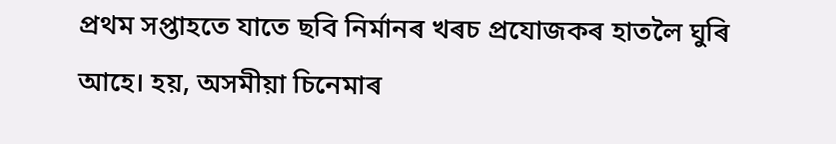প্ৰথম সপ্তাহতে যাতে ছবি নিৰ্মানৰ খৰচ প্ৰযোজকৰ হাতলৈ ঘুৰি আহে। হয়, অসমীয়া চিনেমাৰ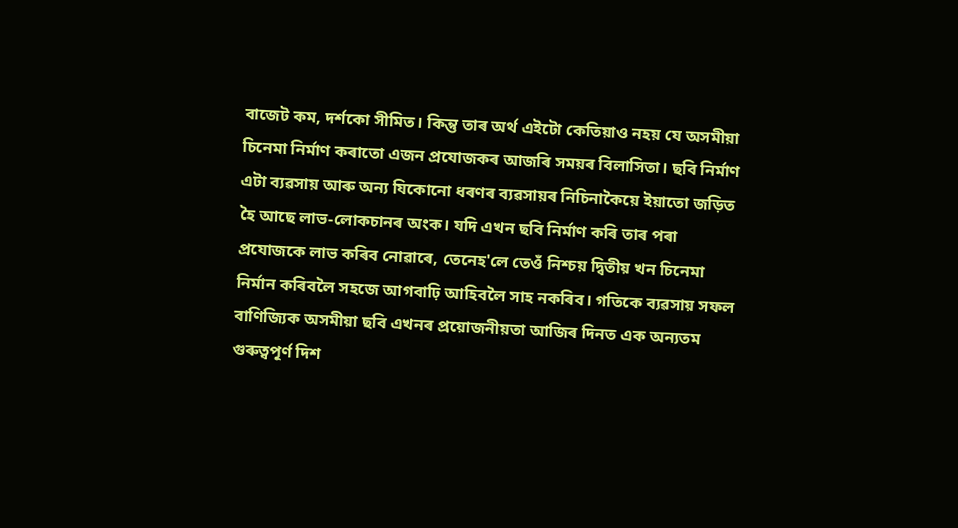বাজেট কম, দৰ্শকো সীমিত। কিন্তু তাৰ অৰ্থ এইটো কেতিয়াও নহয় যে অসমীয়া চিনেমা নিৰ্মাণ কৰাতো এজন প্ৰযোজকৰ আজৰি সময়ৰ বিলাসিতা। ছবি নিৰ্মাণ এটা ব্যৱসায় আৰু অন্য যিকোনো ধৰণৰ ব্যৱসায়ৰ নিচিনাকৈয়ে ইয়াতো জড়িত হৈ আছে লাভ-লোকচানৰ অংক। যদি এখন ছবি নিৰ্মাণ কৰি তাৰ পৰা প্ৰযোজকে লাভ কৰিব নোৱাৰে, তেনেহ'লে তেওঁ নিশ্চয় দ্বিতীয় খন চিনেমা নিৰ্মান কৰিবলৈ সহজে আগবাঢ়ি আহিবলৈ সাহ নকৰিব। গতিকে ব্যৱসায় সফল বাণিজ্যিক অসমীয়া ছবি এখনৰ প্ৰয়োজনীয়তা আজিৰ দিনত এক অন্যতম গুৰুত্বপূৰ্ণ দিশ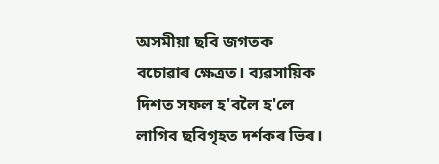অসমীয়া ছবি জগতক বচোৱাৰ ক্ষেত্ৰত। ব্যৱসায়িক দিশত সফল হ'বলৈ হ'লে লাগিব ছবিগৃহত দৰ্শকৰ ভিৰ।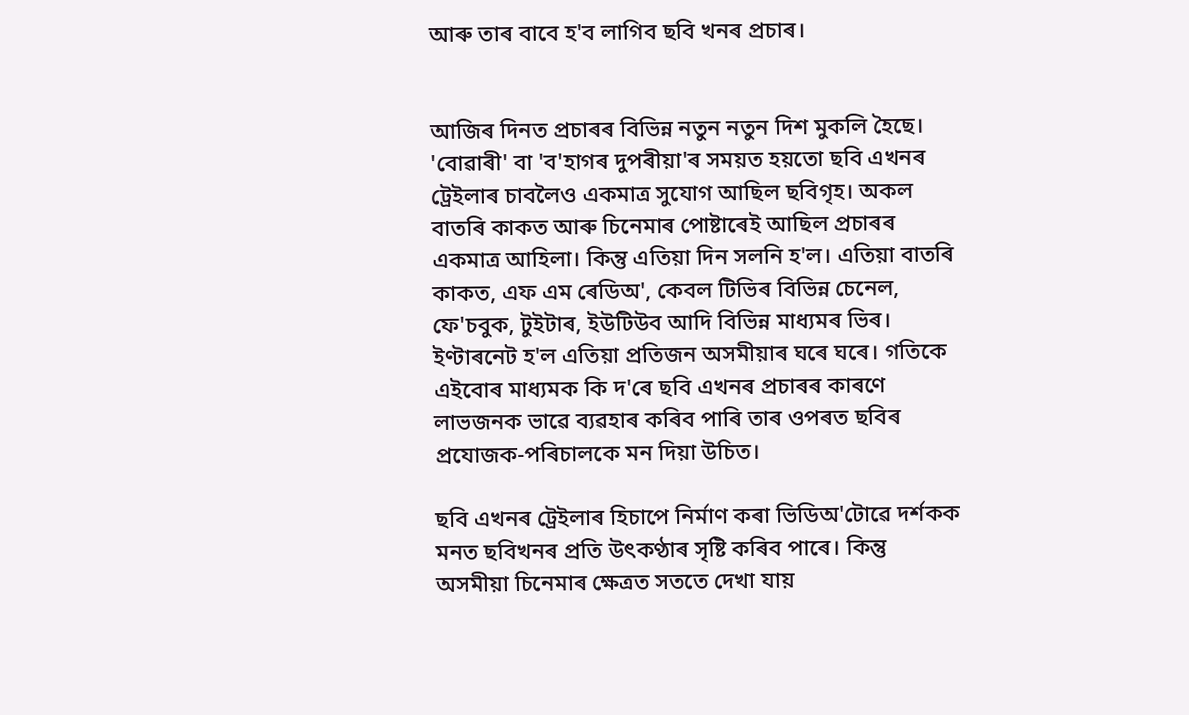আৰু তাৰ বাবে হ'ব লাগিব ছবি খনৰ প্ৰচাৰ।


আজিৰ দিনত প্ৰচাৰৰ বিভিন্ন নতুন নতুন দিশ মুকলি হৈছে। 'বোৱাৰী' বা 'ব'হাগৰ দুপৰীয়া'ৰ সময়ত হয়তো ছবি এখনৰ ট্ৰেইলাৰ চাবলৈও একমাত্ৰ সুযোগ আছিল ছবিগৃহ। অকল বাতৰি কাকত আৰু চিনেমাৰ পোষ্টাৰেই আছিল প্ৰচাৰৰ একমাত্ৰ আহিলা। কিন্তু এতিয়া দিন সলনি হ'ল। এতিয়া বাতৰি কাকত, এফ এম ৰেডিঅ', কেবল টিভিৰ বিভিন্ন চেনেল, ফে'চবুক, টুইটাৰ, ইউটিউব আদি বিভিন্ন মাধ্যমৰ ভিৰ। ইণ্টাৰনেট হ'ল এতিয়া প্ৰতিজন অসমীয়াৰ ঘৰে ঘৰে। গতিকে এইবোৰ মাধ্যমক কি দ'ৰে ছবি এখনৰ প্ৰচাৰৰ কাৰণে লাভজনক ভাৱে ব্যৱহাৰ কৰিব পাৰি তাৰ ওপৰত ছবিৰ প্ৰযোজক-পৰিচালকে মন দিয়া উচিত।

ছবি এখনৰ ট্ৰেইলাৰ হিচাপে নিৰ্মাণ কৰা ভিডিঅ'টোৱে দৰ্শকক মনত ছবিখনৰ প্ৰতি উৎকণ্ঠাৰ সৃষ্টি কৰিব পাৰে। কিন্তু অসমীয়া চিনেমাৰ ক্ষেত্ৰত সততে দেখা যায়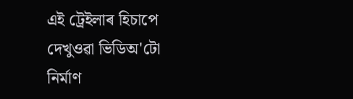এই ট্ৰেইলাৰ হিচাপে দেখুওৱা ভিডিঅ'টো নিৰ্মাণ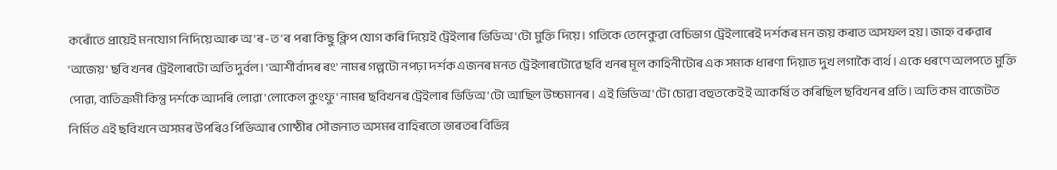কৰোঁতে প্ৰায়েই মনযোগ নিদিয়ে আৰু অ'ৰ-ত'ৰ পৰা কিছু ক্লিপ যোগ কৰি দিয়েই ট্ৰেইলাৰ ভিডিঅ'টো মুক্তি দিয়ে। গতিকে তেনেকুৱা বেচিভাগ ট্ৰেইলাৰেই দৰ্শকৰ মন জয় কৰাত অসফল হয়। জাহ্ন বৰুৱাৰ 'অজেয়' ছবি খনৰ ট্ৰেইলাৰটো অতি দুৰ্বল। 'আশীৰ্বাদৰ ৰং' নামৰ গল্পটো নপঢ়া দৰ্শক এজনৰ মনত ট্ৰেইলাৰটোৱে ছবি খনৰ মূল কাহিনীটোৰ এক সম্যক ধাৰণা দিয়াত দুখ লগাকৈ ব্যৰ্থ। একে ধৰণে অলপতে মুক্তি পোৱা, ব্যতিক্ৰমী কিন্তু দৰ্শকে আদৰি লোৱা 'লোকেল কুংফু' নামৰ ছবিখনৰ ট্ৰেইলাৰ ভিডিঅ'টো আছিল উচ্চমানৰ। এই ভিডিঅ'টো চোৱা বহুতকেই ই আকৰ্ষিত কৰিছিল ছবিখনৰ প্ৰতি। অতি কম বাজেটত নিৰ্মিত এই ছবিখনে অসমৰ উপৰিও পিভিআৰ গোষ্ঠীৰ সৌজন্যত অসমৰ বাহিৰতো ভাৰতৰ বিভিন্ন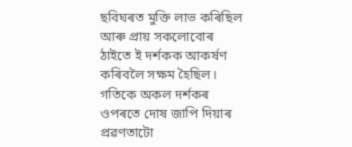ছবিঘৰত মুক্তি লাভ কৰিছিল আৰু প্ৰায় সকলোবোৰ ঠাইতে ই দৰ্শকক আকৰ্ষণ কৰিবলৈ সক্ষম হৈছিল। গতিকে অকল দৰ্শকৰ ওপৰতে দোষ জাপি দিয়াৰ প্ৰৱণতাটো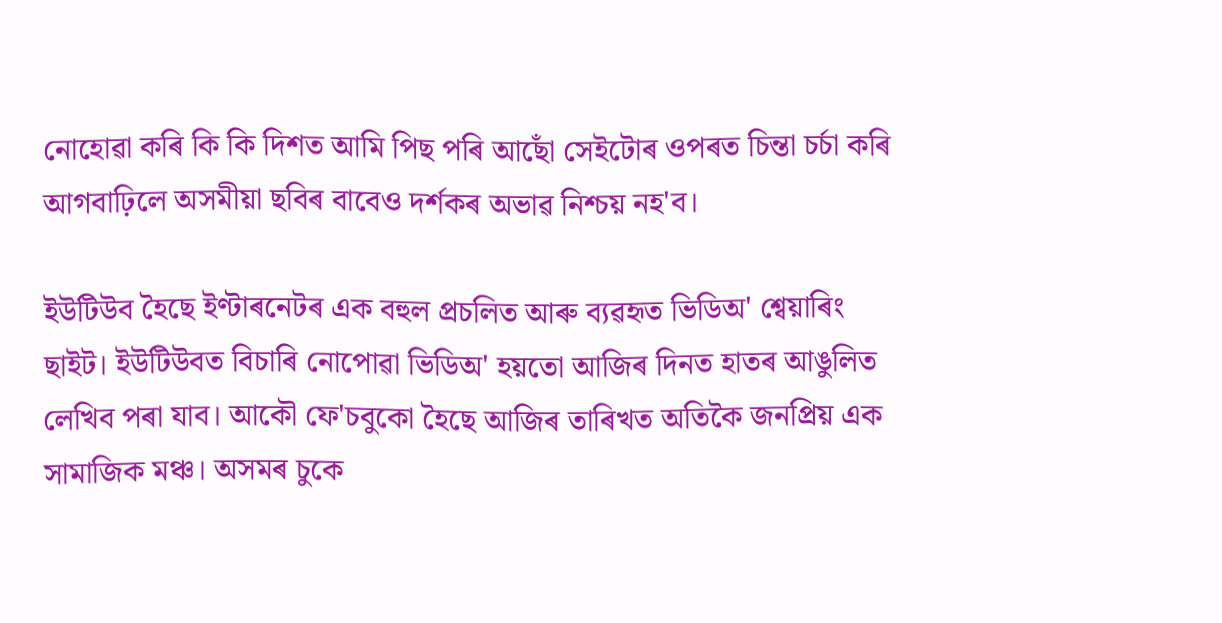নোহোৱা কৰি কি কি দিশত আমি পিছ পৰি আছোঁ সেইটোৰ ওপৰত চিন্তা চৰ্চা কৰি আগবাঢ়িলে অসমীয়া ছবিৰ বাবেও দৰ্শকৰ অভাৱ নিশ্চয় নহ'ব।

ইউটিউব হৈছে ইণ্টাৰনেটৰ এক বহুল প্ৰচলিত আৰু ব্যৱহৃত ভিডিঅ' শ্বেয়াৰিং ছাইট। ইউটিউবত বিচাৰি নোপোৱা ভিডিঅ' হয়তো আজিৰ দিনত হাতৰ আঙুলিত লেখিব পৰা যাব। আকৌ ফে'চবুকো হৈছে আজিৰ তাৰিখত অতিকৈ জনপ্ৰিয় এক সামাজিক মঞ্চ। অসমৰ চুকে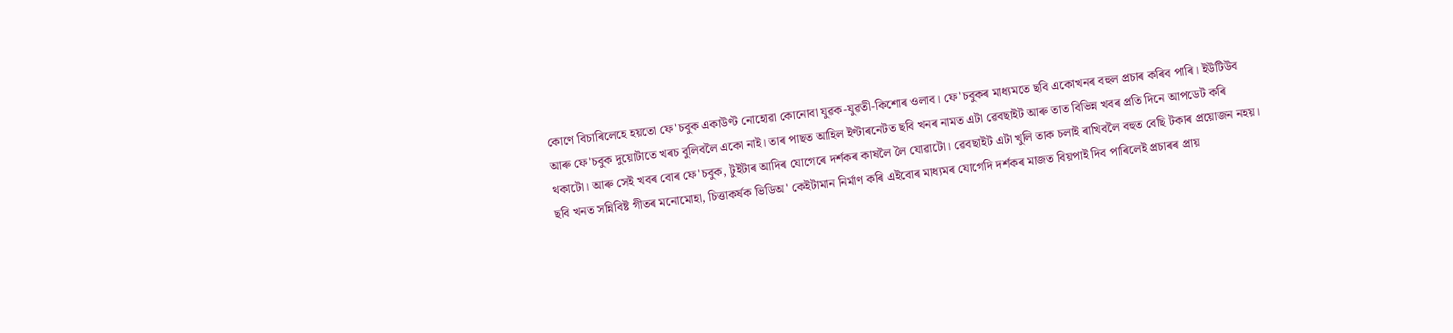কোণে বিচাৰিলেহে হয়তো ফে'চবুক একাউণ্ট নোহোৱা কোনোবা যুৱক-যুৱতী-কিশোৰ ওলাব। ফে'চবুকৰ মাধ্যমতে ছবি একোখনৰ বহুল প্ৰচাৰ কৰিব পাৰি। ইউটিউব আৰু ফে'চবুক দুয়োটাতে খৰচ বুলিবলৈ একো নাই। তাৰ পাছত আহিল ইণ্টাৰনেটত ছবি খনৰ নামত এটা ৱেবছাইট আৰু তাত বিভিন্ন খবৰ প্ৰতি দিনে আপডেট কৰি থকাটো। আৰু সেই খবৰ বোৰ ফে'চবুক, টুইটাৰ আদিৰ যোগেৰে দৰ্শকৰ কাষলৈ লৈ যোৱাটো। ৱেবছাইট এটা খুলি তাক চলাই ৰাখিবলৈ বহুত বেছি টকাৰ প্ৰয়োজন নহয়। ছবি খনত সন্নিবিষ্ট গীতৰ মনোমোহা, চিত্তাকৰ্ষক ভিডিঅ' কেইটামান নিৰ্মাণ কৰি এইবোৰ মাধ্যমৰ যোগেদি দৰ্শকৰ মাজত বিয়পাই দিব পাৰিলেই প্ৰচাৰৰ প্ৰায়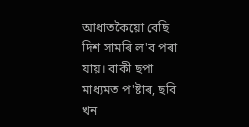আধাতকৈয়ো বেছি দিশ সামৰি ল'ব পৰা যায়। বাকী ছপা মাধ্যমত প'ষ্টাৰ, ছবি খন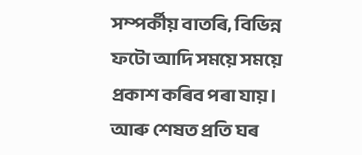সম্পৰ্কীয় বাতৰি, বিভিন্ন ফটো আদি সময়ে সময়ে প্ৰকাশ কৰিব পৰা যায়। আৰু শেষত প্ৰতি ঘৰ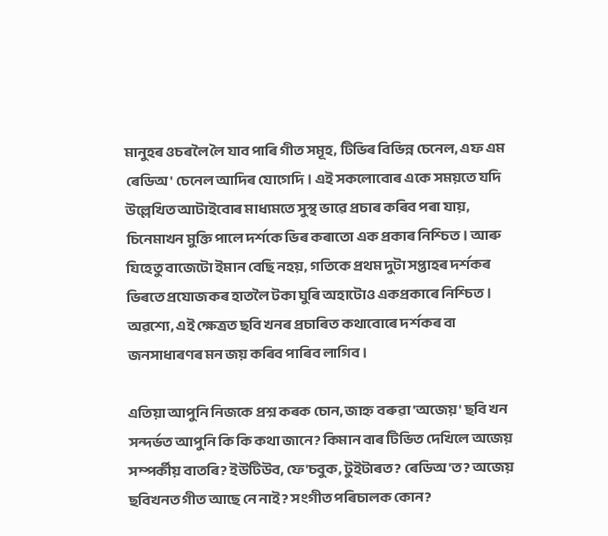মানুহৰ ওচৰলৈ লৈ যাব পাৰি গীত সমূহ, টিভিৰ বিভিন্ন চেনেল, এফ এম ৰেডিঅ' চেনেল আদিৰ যোগেদি। এই সকলোবোৰ একে সময়তে যদি উল্লেখিত আটাইবোৰ মাধ্যমতে সুস্থ ভাৱে প্ৰচাৰ কৰিব পৰা যায়, চিনেমাখন মুক্তি পালে দৰ্শকে ভিৰ কৰাতো এক প্ৰকাৰ নিশ্চিত। আৰু যিহেতু বাজেটো ইমান বেছি নহয়, গতিকে প্ৰথম দুটা সপ্তাহৰ দৰ্শকৰ ভিৰতে প্ৰযোজকৰ হাতলৈ টকা ঘুৰি অহাটোও একপ্ৰকাৰে নিশ্চিত। অৱশ্যে, এই ক্ষেত্ৰত ছবি খনৰ প্ৰচাৰিত কথাবোৰে দৰ্শকৰ বা জনসাধাৰণৰ মন জয় কৰিব পাৰিব লাগিব।

এতিয়া আপুনি নিজকে প্ৰশ্ন কৰক চোন, জাহ্ন বৰুৱা 'অজেয়' ছবি খন সন্দৰ্ভত আপুনি কি কি কথা জানে? কিমান বাৰ টিভিত দেখিলে অজেয় সম্পৰ্কীয় বাতৰি? ইউটিউব, ফে'চবুক, টুইটাৰত? ৰেডিঅ'ত? অজেয় ছবিখনত গীত আছে নে নাই? সংগীত পৰিচালক কোন?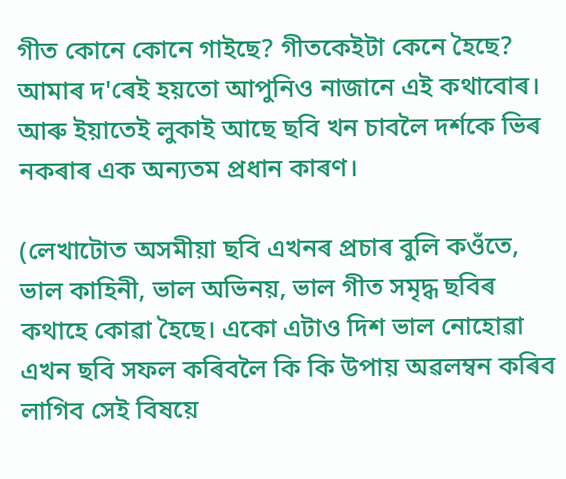গীত কোনে কোনে গাইছে? গীতকেইটা কেনে হৈছে? আমাৰ দ'ৰেই হয়তো আপুনিও নাজানে এই কথাবোৰ। আৰু ইয়াতেই লুকাই আছে ছবি খন চাবলৈ দৰ্শকে ভিৰ নকৰাৰ এক অন্যতম প্ৰধান কাৰণ।

(লেখাটোত অসমীয়া ছবি এখনৰ প্ৰচাৰ বুলি কওঁতে, ভাল কাহিনী, ভাল অভিনয়, ভাল গীত সমৃদ্ধ ছবিৰ কথাহে কোৱা হৈছে। একো এটাও দিশ ভাল নোহোৱা এখন ছবি সফল কৰিবলৈ কি কি উপায় অৱলম্বন কৰিব লাগিব সেই বিষয়ে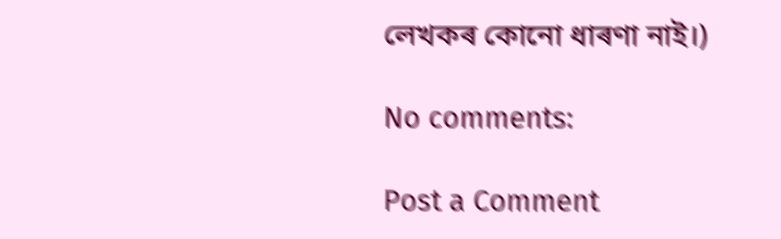লেখকৰ কোনো ধাৰণা নাই।)

No comments:

Post a Comment